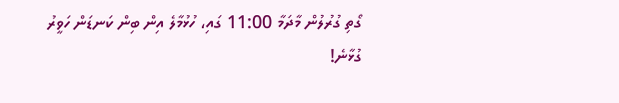ގޯތި ގުރުލުން މާދަމާ 11:00 ގައި، ހުޅުމާލެ އިން ބިން ކަނޑަން ހަވީރު ގުޅާނެ!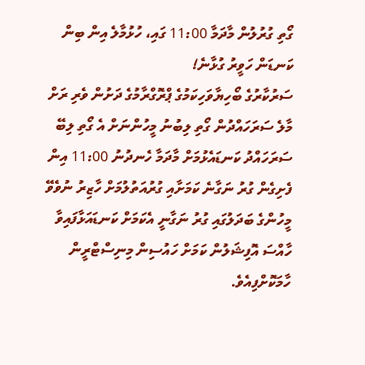ގޯތި ގުރުލުން މާދަމާ 11:00 ގައި، ހުޅުމާލެ އިން ބިން ކަނޑަން ހަވީރު ގުޅާނެ!
ސަރުކާރުގެ ބޯހިޔާވަހިކަމުގެ ޕްރޮގްރާމުގެ ދަށުން ވެރި ރަށް މާލެ ސަރަހައްދުން ގޯތި ލިބުނު މީހުންނަށް އެ ގޯތި ލިބޭ ސަރަހައްދު ކަނޑައެޅުމަށް މާދަމާ ހެނދުނު 11:00 އިން ފެށިގެން ގުރު ނަގާނެ ކަމަށާއި ގުރުއަތުލުމަށް ހާޒިރު ނުވެވޭ މީހުންގެ ބަދަލުގައި ގުރު ނަގާނީ އެކަމަށް ކަނޑައަޅާފައިވާ ހާއްސަ އޮފިޝަލުން ކަމަށް ހައުސިން މިނިސްޓްރީން ހާމަކޮށްފިއެވެ.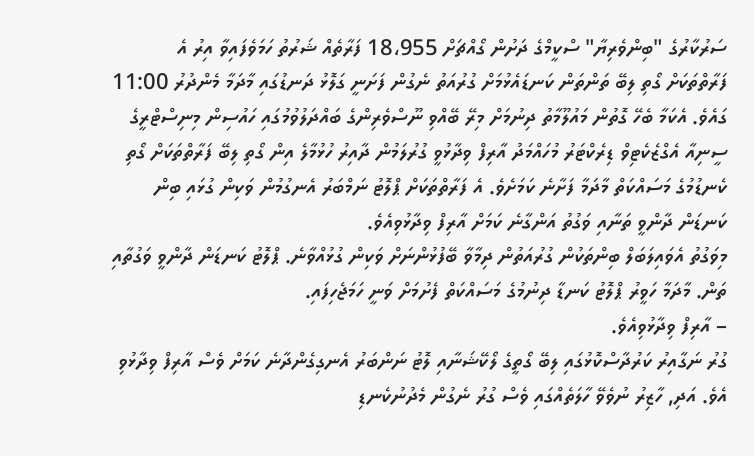ސަރުކާރުގެ "ބިންވެރިޔާ" ސްކީމްގެ ދަށުން ގޯއްޗަށް 18،955 ފަރާތެއް ޝަރުތު ހަމަވެފައިވާ އިރު އެ ފަރާތްތަކަށް ގޯތި ލިބޭ ތަންތަން ކަނޑައެޅުމަށް ގުރުއަތު ނެގުން ފަށަނީ ގަލޮޅު ދަނޑުގައި މާދަމާ މެންދުރު 11:00 ގައެވެ. އެކަމާ ބެހޭ ގޮތުން މައުލޫމާތު ދިނުމަށް މިރޭ ބޭއްވި ނޫސްވެރިންގެ ބައްދަލުވުމުގައި ހައުސިން މިނިސްޓްރީގެ ސީނިއާ އެގްޒެކެޓިވް ޑިރެކްޓަރު މުހައްމަދު އާރިފް ވިދާޅުވީ ގުރުލަމުން ދާއިރު ހުޅުމާލެ އިން ގޯތި ލިބޭ ފަރާތްތަކަށް ގޯތި ކެނޑުމުގެ މަސައްކަތް މާދަމާ ފަށާނެ ކަމަށެވެ. އެ ފަރާތްތަކަށް ޕްލޮޓު ނަމްބަރު އެނގުމުން ވަކިން ގުޅައި ބިން ކަނޑަން ދާންވީ ތަނާއި ވަގުތު އަންގާނެ ކަމަށް އާރިފް ވިދާޅުވިއެވެ.
މިވަގުތު އެވައިލަބަލް ބިންތަކުން ގުރުއަތުން ދިމާވާ ބޭފުޅުންނަށް ވަކިން ގުޅުއްވާނެ. ޕްލޮޓު ކަނޑަން ދާންވީ ވަގުތާއި ތަން. މާދަމާ ހަވީރު ޕްލޮޓު ކަނޑާ ދިނުމުގެ މަސައްކަތް ފެށުމަށް ވަނީ ހަމަޖެހިފައި.
– އާރިފް ވިދާޅުވިއެވެ.
ގުރު ނަގާއިރު ކަރުދާސްކޮޅުގައި ލިބޭ ގޯތީގެ ލޯކޭޝަނާއި ލޮޓު ނަންބަރު އެނގިގެންދާނެ ކަމަށް ވެސް އާރިފް ވިދާޅުވި އެވެ. އަދި, ހާޒިރު ނުވެވޭ ހާލަތެއްގައި ވެސް ގުރު ނެގުން މެދުނުކެނޑި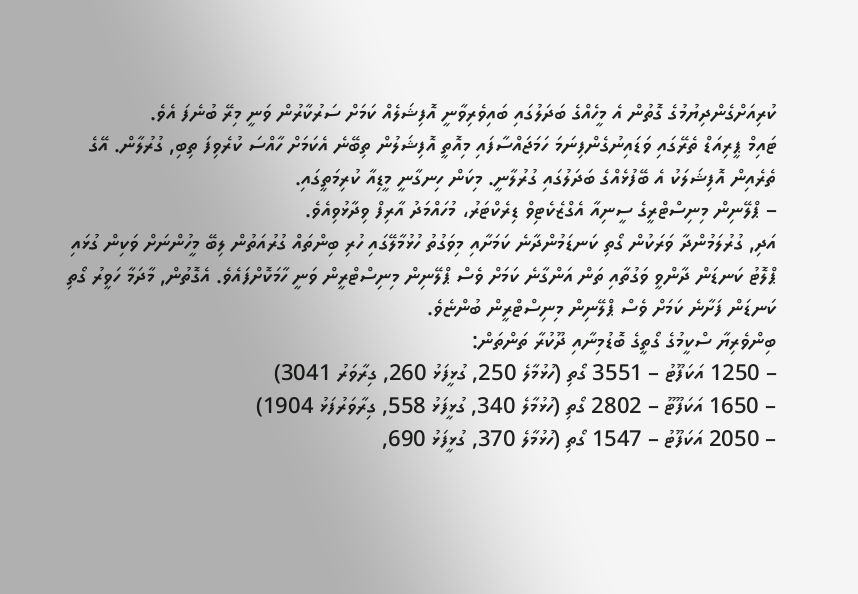ކުރިއަށްގެންދިޔުމުގެ ގޮތުން އެ މީހެއްގެ ބަދަލުގައި ބައިވެރިވާނީ އޮފިޝަލެއް ކަމަށް ސަރުކާރުން ވަނީ މިރޭ ބުނެފަ އެވެ.
ޓައިމް ޕީރިއަޑް ތެރޭގައި ވަޑައިނުގެންފިނަމަ ހަމަޖައްސާފައި މިއޮތީ އޮފިޝަލުން ތިބޭނެ އެކަމަށް ހާއްސަ ކުރެވިފަ ތިބި, ގުރުލާން. އޭގެ ތެރެއިން އޮފިޝަލަކު އެ ބޭފުޅެއްގެ ބަދަލުގައި ގުރުލާނީ. މިކަން ހިނގާނީ މީޑިއާ ކުރިމަތީގައި.
– ޕްލޭނިން މިނިސްޓްރީގެ ސީނިއާ އެގްޒެކެޓިވް ޑިރެކްޓަރު، މުހައްމަދު އާރިފް ވިދާޅުވިއެވެ.
އަދި, ގުރުލަމުންދާ ވަރަކުން ގޯތި ކަނޑަމުންދާނެ ކަމަށާއި މިވަގުތު ހުޅުމާލޭގައި ހުރި ބިންތައް ގުރުއަތުން ލިބޭ މީހުންނަށް ވަކިން ގުޅައި ޕްލޮޓު ކަނޑަން ދާންވީ ވަގުތާއި ތަން އަންގާނެ ކަމަށް ވެސް ޕްލޭނިން މިނިސްޓްރީން ވަނީ ހާމަކޮށްފައެވެ. އެގޮތުން, މާދަމާ ހަވީރު ގޯތި ކަނޑަން ފަށާނެ ކަމަށް ވެސް ޕްލޭނިން މިނިސްޓްރީން ބުންޏެވެ.
ބިންވެރިޔާ ސްކީމުގެ ގޯތީގެ ބޮޑުމިނާއި ދޫކުރާ ތަންތަން:
– 1250 އަކަފޫޓު – 3551 ގޯތި (ހުޅުމާލެ 250, ގުޅީފަޅު 260, ގިރާވަރު 3041)
– 1650 އަކަފޫޓޫ – 2802 ގޯތި (ހުޅުމާލެ 340, ގުޅީފަޅު 558, ގިރާވަރުފަޅު 1904)
– 2050 އަކަފޫޓު – 1547 ގޯތި (ހުޅުމާލެ 370, ގުޅީފަޅު 690,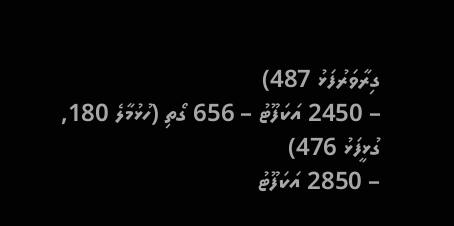ގިރާވަރުފަޅު 487)
– 2450 އަކަފޫޓު – 656 ގޯތި (ހުޅުމާލެ 180, ގުޅީފަޅު 476)
– 2850 އަކަފޫޓު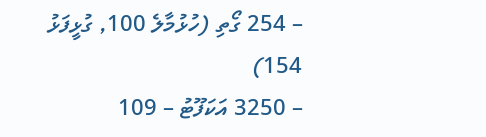– 254 ގޯތި (ހުޅުމާލެ 100, ގުޅީފަޅު 154)
– 3250 އަކަފޫޓު – 109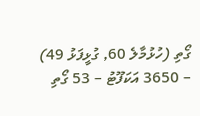ގޯތި (ހުޅުމާލެ 60, ގުޅީފަޅު 49)
– 3650 އަކަފޫޓު – 53 ގޯތި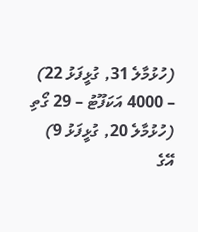(ހުޅުމާލެ 31, ގުޅީފަޅު 22)
– 4000 އަކަފޫޓު – 29 ގޯތި (ހުޅުމާލެ 20, ގުޅީފަޅު 9)
އޭގެ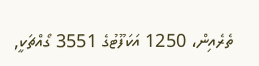ތެރެއިން، 1250 އަކަފޫޓުގެ 3551 ގޯއްޗަކީ,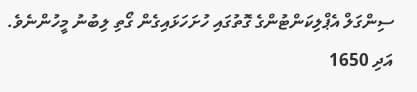ސިންގަލް އެޕްލިކަންޓުންގެ ގޮތުގައި ހުށަހަޅައިގެން ގޯތި ލިބުނު މީހުންނެވެ. އަދި 1650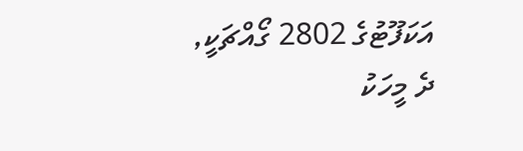އަކަފޫޓުގެ 2802 ގޯއްޗަކީ, ދެ މީހަކު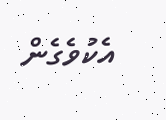އެކުވެގެން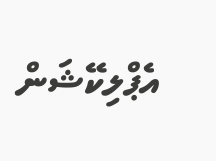އެޕްލިކޭޝަން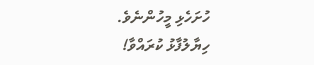ހުށަހެޅި މީހުންނެވެ.
ހިޔާލުފާޅު ކުރައްވާ!